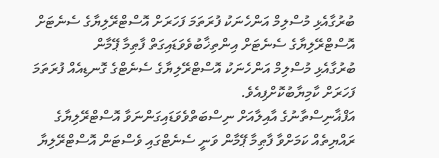ބުރުގާއެޅި މުސްލިމް އަންހެނަކު ފުރަތަމަ ފަހަރަށް އޮސްޓްރޭލިޔާގެ ސެނެޓަށް
އޮސްޓްރޭލިޔާގެ ސެނެޓަށް އިންތިޚާބުވެވަޑައިގަތް ފާޠިމާ ޕޭމާން
ބުރުގާއެޅި މުސްލިމް އަންހެނަކު އޮސްޓްރޭލިޔާގެ ސެނެޓްގެ ގޮނޑިއެއް ފުރަތަމަ ފަހަރަށް ކާމިޔާބުކޮށްފިއެވެ.
އަފްޣާނިސްތާނުގެ އާއިލާއަށް ނިސްބަތްވެވަޑައިގަންނަވާ އޮސްޓްރޭލިޔާގެ ރައްޔިތެއް ކަމަށްވާ ފާޠިމާ ޕޭމާން ވަނީ ސެނެޓްގައި ވެސްޓަން އޮސްޓްރޭލިޔާ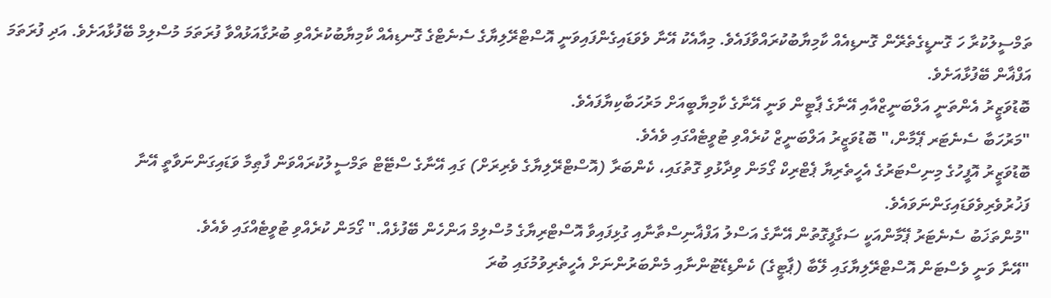ތަމްސީލުކުރާ ހަ ގޮނޑީގެތެރޭން ގޮނޑިއެއް ކާމިޔާބުކުރައްވާފައެވެ. މިއާއެކު އޭނާ ވެވަޑައިގެންފައިވަނީ އޮސްޓްރޭލިޔާގެ ސެނެޓްގެ ގޮނޑިއެއް ކާމިޔާބުކުރެއްވި ބުރުގާއަޅުއްވާ ފުރަތަމަ މުސްލިމް ބޭފުޅާއަށެވެ. އަދި ފުރަތަމަ އަފްޣާން ބޭފުޅާއަށެވެ.
ބޮޑުވަޒީރު އެންތަނީ އަލްބަނީޒްއާއި އޭނާގެ ޕާޓީން ވަނީ އޭނާގެ ކާމިޔާބީއަށް މަރުހަބާކިޔާފައެވެ.
"މަރުހަބާ ސެނެޓަރ ޕޭމާން،" ބޮޑުވަޒީރު އަލްބަނީޒް ކުރެއްވި ޓުވީޓެއްގައި ވެއެވެ.
ބޮޑުވަޒީރު އޮފީހުގެ މިނިސްޓަރުގެ އެހީތެރިޔާ ޕެޓްރިކް ގޯމަން ވިދާޅުވި ގޮތުގައި، ކެންބަރާ (އޮސްޓްރޭލިޔާގެ ވެރިރަށް) ގައި އޭނާގެ ސްޓޭޓް ތަމްސީލުކުރައްވަން ފާޠިމާ ވަޑައިގަންނަވާތީ އޭނާ ފަޚުރުވެރިވެވަޑައިގަންނަވައެވެ.
"މުންތަޚަބު ސެނެޓަރު ޕޭމާންއަކީ ސަގާފީގޮތުން އޭނާގެ އަސްލު އަފްޣާނިސްތާނާއި ގުޅިފައިވާ އޮސްޓްރިޔާގެ މުސްލިމް އަންހެން ބޭފުޅެއް." ގޯމަން ކުރެއްވި ޓުވީޓެއްގައި ވެއެވެ.
"އޭނާ ވަނީ ވެސްޓަން އޮސްޓްރޭލިޔާގައި ލޭބާ (ޕާޓީގެ) ކެންޑިޑޭޓުންނާއި މެންބަރުންނަށް އެހީތެރިވުމުގައި ބުރަ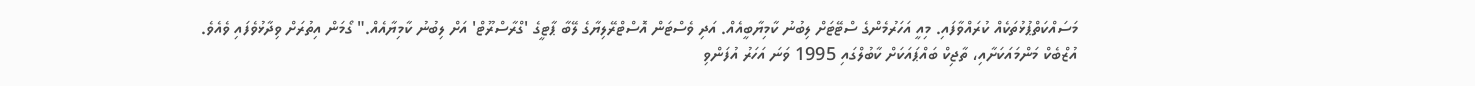މަސައްކަތްޕުޅުތަކެއް ކުރައްވާފައި. މިއީ އަހަރުމެންގެ ސްޓޭޓަށް ލިބުނު ކާމިޔާބީއެއް. އަދި ވެސްޓަން އޮސްޓްރޭލިޔާގެ ލޭބާ ޕާޓީގެ 'ގްރާސްރޫޓް' އަށް ލިބުނު ކާމިޔާއެއް." ގޯމަން އިތުރަށް ވިދާޅުވެފައި ވެއެވެ.
އުޒްބެކް މަންމައަކަށާއި، ތާޖިކް ބައްޕައަކަށް ކާބުލްގައި 1995 ވަނަ އަހަރު އުފަންވި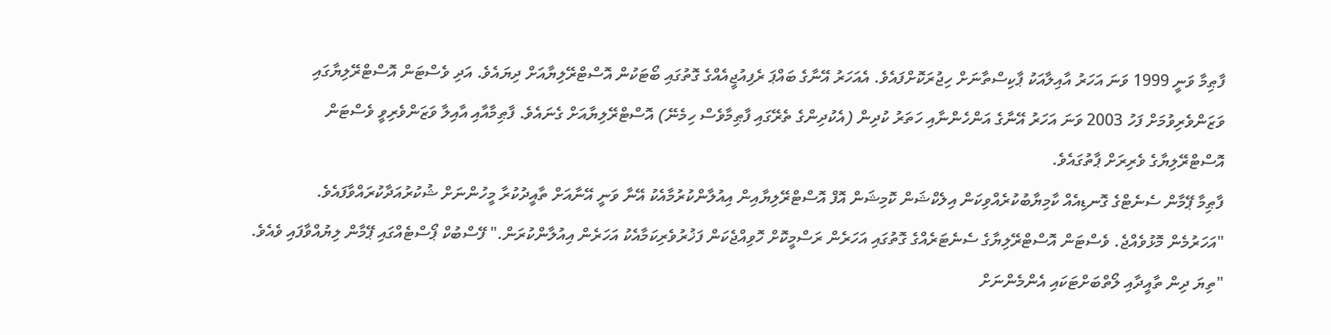ފާޠިމާ ވަނީ 1999 ވަނަ އަހަރު އާއިލާއަކު ޕާކިސްތާނަށް ހިޖުރަކޮށްފައެވެ. އެއަހަރު އޭނާގެ ބައްޕަ ރެފިއުޖީއެއްގެ ގޮތުގައި ބޯޓަކުން އޮސްޓްރޭލިޔާއަށް ދިޔައެވެ. އަދި ވެސްޓަން އޮސްޓްރޭލިޔާގައި ވަޒަންވެރިވުމަށް ފަހު 2003 ވަނަ އަހަރު އޭނާގެ އަންހެންނާއި ހަތަރު ކުދިން (އެކުދިންގެ ތެރޭގައި ފާޠިމާވެސް ހިމެނޭ) އޮސްޓްރޭލިޔާއަށް ގެނައެވެ. ފާޠިމާއާއި އާއިލާ ވަޒަންވެރިވީ ވެސްޓަން އޮސްޓްރޭލިޔާގެ ވެރިރަށް ޕާތުގައެވެ.
ފާޠިމާ ޕޭމާން ސެނެޓްގެ ގޮނޑިއެއް ކާމިޔާބުކުރެއްވިކަން އިލެކްޝަން ކޮމިޝަން އޮފް އޮސްޓްރޭލިޔާއިން އިއުލާންކުރުމާއެކު އޭނާ ވަނީ އޭނާއަށް ތާއީދުކުރާ މީހުންނަށް ޝުކުރުއަދާކުރައްވާފައެވެ.
"އަހަރުމެން މޮޅުވެއްޖެ. ވެސްޓަން އޮސްޓްރޭލިޔާގެ ސެނެޓަރެއްގެ ގޮތުގައި އަހަރެން ރަސްމީކޮށް ހޮވިއްޖެކަން ފަޚުރުވެރިކަމާއެކު އަހަރެން އިއުލާންކުރަން." ފޭސްބުކް ޕޯސްޓެއްގައި ޕޭމާން ލިޔުއްވާފައި ވެއެވެ.
"ތިޔަ ދިން ތާއީދާއި ލޯތްބަށްޓަކައި އެންމެންނަށް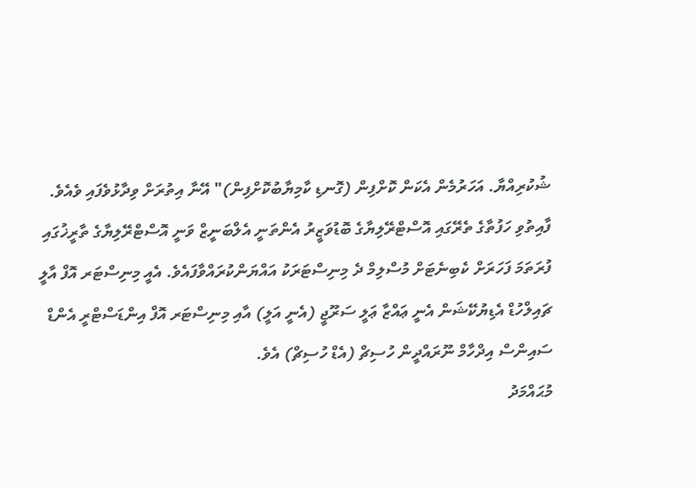ޝުކުރިއްޔާ. އަހަރުމެން އެކަން ކޮށްފިން (ގޮނޑި ކާމިޔާބުކޮށްފިން)" އޭނާ އިތުރަށް ވިދާޅުވެފައި ވެއެވެ.
ފާއިތުވި ހަފުތާގެ ތެރޭގައި އޮސްޓްރޭލިޔާގެ ބޮޑުވަޒީރު އެންތަނީ އެލްބަނީޒް ވަނީ އޮސްޓްރޭލިޔާގެ ތާރީޚުގައި ފުރަތަމަ ފަހަރަށް ކެބިނެޓަށް މުސްލިމް ދެ މިނިސްޓަރަކު އައްޔަންކުރައްވާފައެވެ. އެއީ މިނިސްޓަރ އޮފް އާލީ ޗައިލްހުޑް އެޑިޔުކޭޝަން އެނީ ޢައްޒާ ޢަލީ ސަރޫޖީ (އެނީ އަލީ) އާއި މިނިސްޓަރ އޮފް އިންޑަސްޓްރީ އެންޑް ސައިންސް އިދްހާމް ނޫރައްދީން ހުސިޗް (އެޑް ހުސިޗް) އެވެ.
މުޙައްމަދު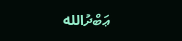ޢަބްދުالله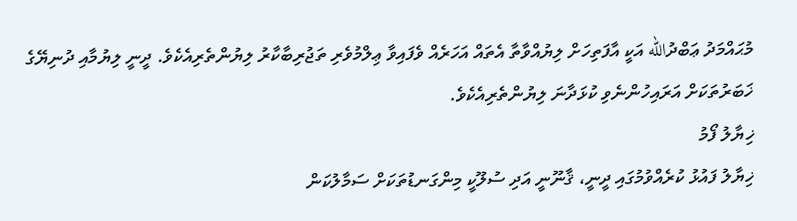މުޙައްމަދު ޢަބްދުالله އަކީ އާފަތިހަށް ލިޔުއްވާތާ އެތައް އަހަރެއް ވެފައިވާ ޢިލްމުވެރި ތަޖުރިބާކާރު ލިޔުންތެރިއެކެވެ. ދީނީ ލިޔުމާއި ދުނިޔޭގެ ޚަބަރުތަކަށް އަރައިހުންނެވި ކުޅަދާނަ ލިޔުންތެރިއެކެވެ.
ޚިޔާލު ފޯމު
ޚިޔާލު ފައުޅު ކުރެއްވުމުގައި ދީނީ، ޤާނޫނީ އަދި ސުލޫކީ މިންގަނޑުތަކަށް ސަމާލުކަން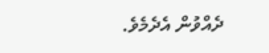ދެއްވުން އެދެމެވެ.